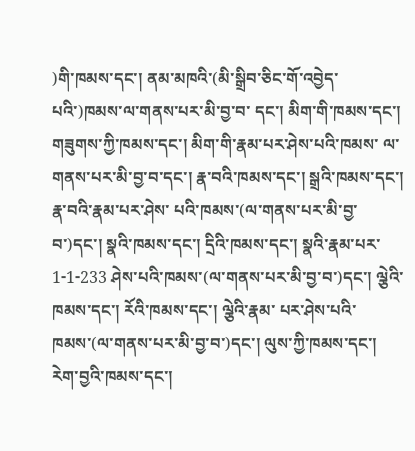)གི་ཁམས་དང་། ནམ་མཁའི་(མི་སྒྲིབ་ཅིང་གོ་འབྱེད་པའི་)ཁམས་ལ་གནས་པར་མི་བྱ་བ་ དང་། མིག་གི་ཁམས་དང་། གཟུགས་ཀྱི་ཁམས་དང་། མིག་གི་རྣམ་པར་ཤེས་པའི་ཁམས་ ལ་གནས་པར་མི་བྱ་བ་དང་། རྣ་བའི་ཁམས་དང་། སྒྲའི་ཁམས་དང་། རྣ་བའི་རྣམ་པར་ཤེས་ པའི་ཁམས་(ལ་གནས་པར་མི་བྱ་བ་)དང་། སྣའི་ཁམས་དང་། དྲིའི་ཁམས་དང་། སྣའི་རྣམ་པར་ 1-1-233 ཤེས་པའི་ཁམས་(ལ་གནས་པར་མི་བྱ་བ་)དང་། ལྕེའི་ཁམས་དང་། རོའི་ཁམས་དང་། ལྕེའི་རྣམ་ པར་ཤེས་པའི་ཁམས་(ལ་གནས་པར་མི་བྱ་བ་)དང་། ལུས་ཀྱི་ཁམས་དང་། རེག་བྱའི་ཁམས་དང་།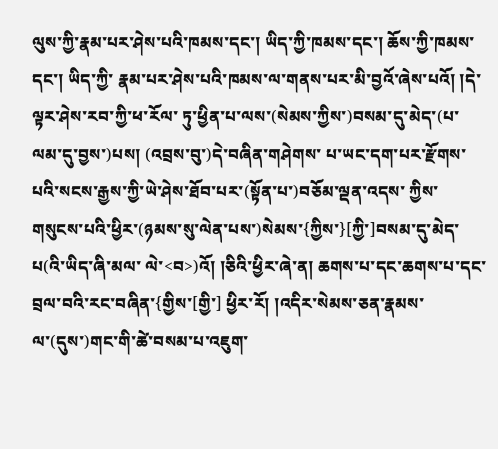ལུས་ཀྱི་རྣམ་པར་ཤེས་པའི་ཁམས་དང་། ཡིད་ཀྱི་ཁམས་དང་། ཆོས་ཀྱི་ཁམས་དང་། ཡིད་ཀྱི་ རྣམ་པར་ཤེས་པའི་ཁམས་ལ་གནས་པར་མི་བྱའོ་ཞེས་པའོ། །དེ་ལྟར་ཤེས་རབ་ཀྱི་ཕ་རོལ་ ཏུ་ཕྱིན་པ་ལས་(སེམས་ཀྱིས་)བསམ་དུ་མེད་(པ་ལམ་དུ་བྱས་)པས། (འབྲས་བུ་)དེ་བཞིན་གཤེགས་ པ་ཡང་དག་པར་རྫོགས་པའི་སངས་རྒྱས་ཀྱི་ཡེ་ཤེས་ཐོབ་པར་(སྟོན་པ་)བཅོམ་ལྡན་འདས་ ཀྱིས་གསུངས་པའི་ཕྱིར་(ཉམས་སུ་ལེན་པས་)སེམས་{ཀྱིས་}[ཀྱི་]བསམ་དུ་མེད་པ(འི་ཡིད་ཞི་མལ་ ལེ་<བ>)འོ། །ཅིའི་ཕྱིར་ཞེ་ན། ཆགས་པ་དང་ཆགས་པ་དང་བྲལ་བའི་རང་བཞིན་{གྱིས་[གྱི་] ཕྱིར་རོ། །འདིར་སེམས་ཅན་རྣམས་ལ་(དུས་)གང་གི་ཚེ་བསམ་པ་འཇུག་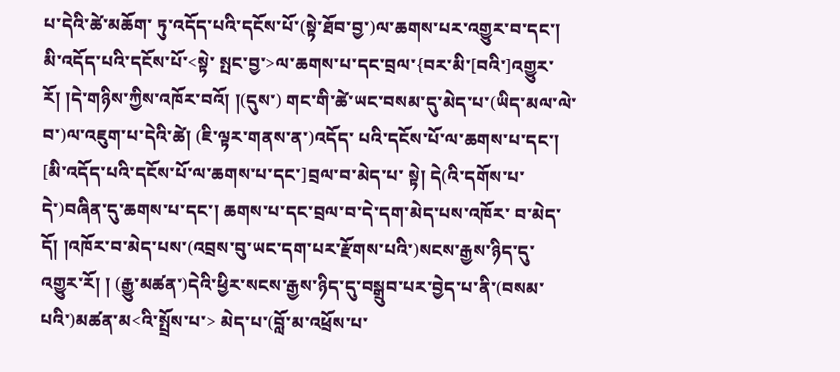པ་དེའི་ཚེ་མཆོག་ ཏུ་འདོད་པའི་དངོས་པོ་(སྟེ་ཐོབ་བྱ་)ལ་ཆགས་པར་འགྱུར་བ་དང་། མི་འདོད་པའི་དངོས་པོ་<སྟེ་ སྤང་བྱ་>ལ་ཆགས་པ་དང་བྲལ་{བར་མི་[བའི་]འགྱུར་རོ། །དེ་གཉིས་ཀྱིས་འཁོར་བའོ། །(དུས་) གང་གི་ཚེ་ཡང་བསམ་དུ་མེད་པ་(ཡིད་མལ་ལེ་བ་)ལ་འཇུག་པ་དེའི་ཚེ། (ཇི་ལྟར་གནས་ན་)འདོད་ པའི་དངོས་པོ་ལ་ཆགས་པ་དང་། [མི་འདོད་པའི་དངོས་པོ་ལ་ཆགས་པ་དང་]བྲལ་བ་མེད་པ་ སྟེ། དེ(འི་དགོས་པ་དེ་)བཞིན་དུ་ཆགས་པ་དང་། ཆགས་པ་དང་བྲལ་བ་དེ་དག་མེད་པས་འཁོར་ བ་མེད་དོ། །འཁོར་བ་མེད་པས་(འབྲས་བུ་ཡང་དག་པར་རྫོགས་པའི་)སངས་རྒྱས་ཉིད་དུ་འགྱུར་རོ། ། (རྒྱུ་མཚན་)དེའི་ཕྱིར་སངས་རྒྱས་ཉིད་དུ་བསྒྲུབ་པར་བྱེད་པ་ནི་(བསམ་པའི་)མཚན་མ<འི་སྤྲོས་པ་> མེད་པ་(བློ་མ་འཕྲོས་པ་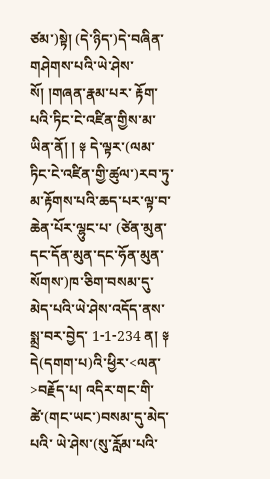ཙམ་)སྟེ། (དེ་ཉིད་)དེ་བཞིན་གཤེགས་པའི་ཡེ་ཤེས་སོ། །གཞན་རྣམ་པར་ རྟོག་པའི་ཏིང་ངེ་འཛིན་གྱིས་མ་ཡིན་ནོ། ། ༈ དེ་ལྟར་(ལམ་ཏིང་ངེ་འཛིན་གྱི་ཚུལ་)རབ་ཏུ་མ་རྟོགས་པའི་ཆད་པར་ལྟ་བ་ཆེན་པོར་ལྷུང་པ་ (ཙེན་མུན་དང་དོན་མུན་དང་ཧོན་མུན་སོགས་)ཁ་ཅིག་བསམ་དུ་མེད་པའི་ཡེ་ཤེས་འདོད་ནས་སྨྲ་བར་བྱེད་ 1-1-234 ན། ༈ དེ(དགག་པ)འི་ཕྱིར་<ལན་>བརྗོད་པ། འདིར་གང་གི་ཚེ་(གང་ཡང་)བསམ་དུ་མེད་པའི་ ཡེ་ཤེས་(སུ་རློམ་པའི་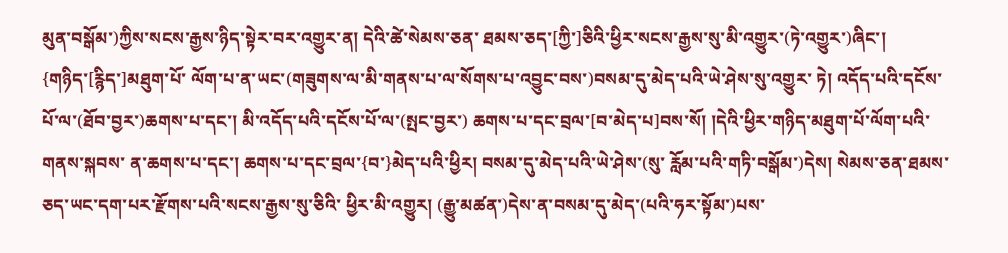མུན་བསྒོམ་)ཀྱིས་སངས་རྒྱས་ཉིད་སྟེར་བར་འགྱུར་ན། དེའི་ཚེ་སེམས་ཅན་ ཐམས་ཅད་[ཀྱི་]ཅིའི་ཕྱིར་སངས་རྒྱས་སུ་མི་འགྱུར་(ཏེ་འགྱུར་)ཞིང་། {གཉིད་[རྙིད་]མཐུག་པོ་ ལོག་པ་ན་ཡང་(གཟུགས་ལ་མི་གནས་པ་ལ་སོགས་པ་འབྱུང་བས་)བསམ་དུ་མེད་པའི་ཡེ་ཤེས་སུ་འགྱུར་ ཏེ། འདོད་པའི་དངོས་པོ་ལ་(ཐོབ་བྱར་)ཆགས་པ་དང་། མི་འདོད་པའི་དངོས་པོ་ལ་(སྤང་བྱར་) ཆགས་པ་དང་བྲལ་[བ་མེད་པ]བས་སོ། །དེའི་ཕྱིར་གཉིད་མཐུག་པོ་ལོག་པའི་གནས་སྐབས་ ན་ཆགས་པ་དང་། ཆགས་པ་དང་བྲལ་{བ་}མེད་པའི་ཕྱིར། བསམ་དུ་མེད་པའི་ཡེ་ཤེས་(སུ་ རློམ་པའི་གཏི་བསྒོམ་)དེས། སེམས་ཅན་ཐམས་ཅད་ཡང་དག་པར་རྫོགས་པའི་སངས་རྒྱས་སུ་ཅིའི་ ཕྱིར་མི་འགྱུར། (རྒྱུ་མཚན་)དེས་ན་བསམ་དུ་མེད་(པའི་ཧར་སྟོམ་)པས་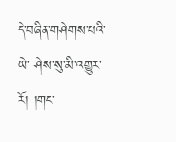དེ་བཞིན་གཤེགས་པའི་ཡེ་ ཤེས་སུ་མི་འགྱུར་རོ། །གང་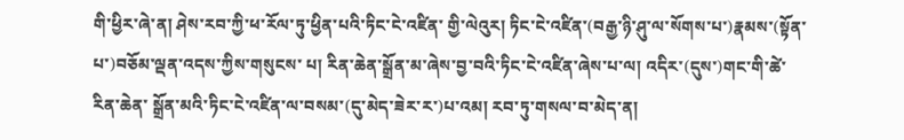གི་ཕྱིར་ཞེ་ན། ཤེས་རབ་ཀྱི་ཕ་རོལ་ཏུ་ཕྱིན་པའི་ཏིང་ངེ་འཛིན་ གྱི་ལེའུར། ཏིང་ངེ་འཛིན་(བརྒྱ་ཉི་ཤུ་ལ་སོགས་པ་)རྣམས་(སྟོན་པ་)བཅོམ་ལྡན་འདས་ཀྱིས་གསུངས་ པ། རིན་ཆེན་སྒྲོན་མ་ཞེས་བྱ་བའི་ཏིང་ངེ་འཛིན་ཞེས་པ་ལ། འདིར་(དུས་)གང་གི་ཚེ་རིན་ཆེན་ སྒྲོན་མའི་ཏིང་ངེ་འཛིན་ལ་བསམ་(དུ་མེད་ཟེར་ར་)པ་འམ། རབ་ཏུ་གསལ་བ་མེད་ན།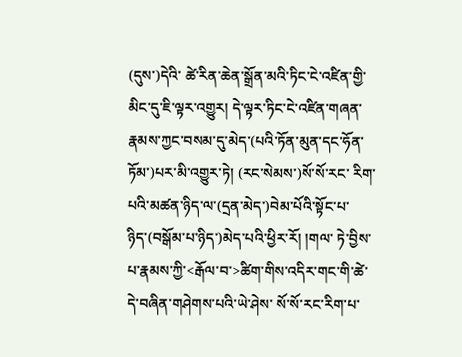(དུས་)དེའི་ ཚེ་རིན་ཆེན་སྒྲོན་མའི་ཏིང་ངེ་འཛིན་གྱི་མིང་དུ་ཇི་ལྟར་འགྱུར། དེ་ལྟར་ཏིང་ངེ་འཛིན་གཞན་ རྣམས་ཀྱང་བསམ་དུ་མེད་(པའི་ཏོན་མུན་དང་ཧོན་ཏོམ་)པར་མི་འགྱུར་ཏེ། (རང་སེམས་)སོ་སོ་རང་ རིག་པའི་མཚན་ཉིད་ལ་(དྲན་མེད་)བེམ་པོའི་སྟོང་པ་ཉིད་(བསྒོམ་པ་ཉིད་)མེད་པའི་ཕྱིར་རོ། །གལ་ ཏེ་བྱིས་པ་རྣམས་ཀྱི་<རྒོལ་བ་>ཚིག་གིས་འདིར་གང་གི་ཚེ་དེ་བཞིན་གཤེགས་པའི་ཡེ་ཤེས་ སོ་སོ་རང་རིག་པ་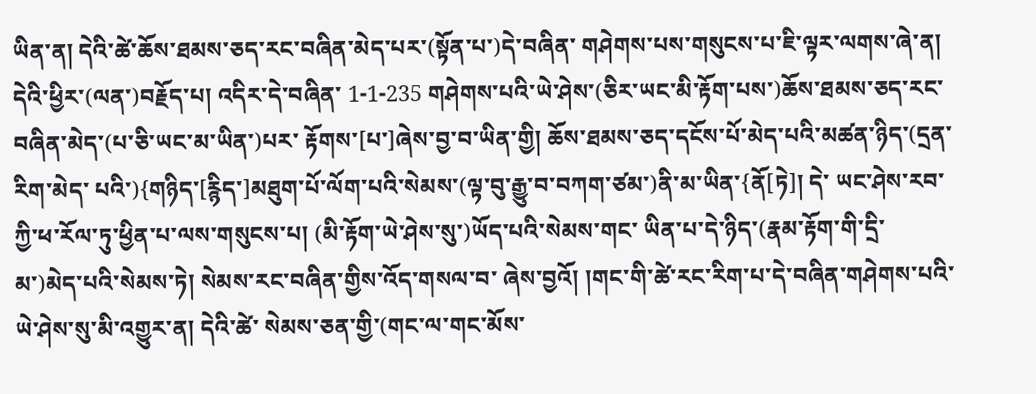ཡིན་ན། དེའི་ཚེ་ཆོས་ཐམས་ཅད་རང་བཞིན་མེད་པར་(སྟོན་པ་)དེ་བཞིན་ གཤེགས་པས་གསུངས་པ་ཇི་ལྟར་ལགས་ཞེ་ན། དེའི་ཕྱིར་(ལན་)བརྗོད་པ། འདིར་དེ་བཞིན་ 1-1-235 གཤེགས་པའི་ཡེ་ཤེས་(ཅིར་ཡང་མི་རྟོག་པས་)ཆོས་ཐམས་ཅད་རང་བཞིན་མེད་(པ་ཅི་ཡང་མ་ཡིན་)པར་ རྟོགས་[པ་]ཞེས་བྱ་བ་ཡིན་གྱི། ཆོས་ཐམས་ཅད་དངོས་པོ་མེད་པའི་མཚན་ཉིད་(དྲན་རིག་མེད་ པའི་){གཉིད་[རྙིད་]མཐུག་པོ་ལོག་པའི་སེམས་(ལྟ་བུ་རྒྱུ་བ་བཀག་ཙམ་)ནི་མ་ཡིན་{ནོ[ཏེ]། དེ་ ཡང་ཤེས་རབ་ཀྱི་ཕ་རོལ་ཏུ་ཕྱིན་པ་ལས་གསུངས་པ། (མི་རྟོག་ཡེ་ཤེས་སུ་)ཡོད་པའི་སེམས་གང་ ཡིན་པ་དེ་ཉིད་(རྣམ་རྟོག་གི་དྲི་མ་)མེད་པའི་སེམས་ཏེ། སེམས་རང་བཞིན་གྱིས་འོད་གསལ་བ་ ཞེས་བྱའོ། །གང་གི་ཚེ་རང་རིག་པ་དེ་བཞིན་གཤེགས་པའི་ཡེ་ཤེས་སུ་མི་འགྱུར་ན། དེའི་ཚེ་ སེམས་ཅན་གྱི་(གང་ལ་གང་མོས་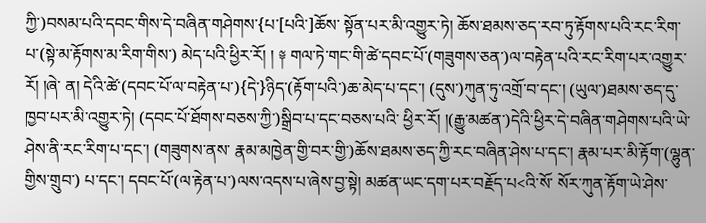ཀྱི་)བསམ་པའི་དབང་གིས་དེ་བཞིན་གཤེགས་{པ་[པའི་]ཆོས་ སྟོན་པར་མི་འགྱུར་ཏེ། ཆོས་ཐམས་ཅད་རབ་ཏུ་རྟོགས་པའི་རང་རིག་པ་(སྟེ་མ་རྟོགས་མ་རིག་གིས་) མེད་པའི་ཕྱིར་རོ། ། ༈ གལ་ཏེ་གང་གི་ཚེ་དབང་པོ་(གཟུགས་ཅན་)ལ་བརྟེན་པའི་རང་རིག་པར་འགྱུར་རོ། །ཞེ་ ན། དེའི་ཚེ་(དབང་པོ་ལ་བརྟེན་པ་){དེ་}ཉིད་(རྟོག་པའི་)ཆ་མེད་པ་དང་། (དུས་)ཀུན་ཏུ་འགྲོ་བ་དང་། (ཡུལ་)ཐམས་ཅད་དུ་ཁྱབ་པར་མི་འགྱུར་ཏེ། (དབང་པོ་ཐོགས་བཅས་ཀྱི་)སྒྲིབ་པ་དང་བཅས་པའི་ ཕྱིར་རོ། །(རྒྱུ་མཚན་)དེའི་ཕྱིར་དེ་བཞིན་གཤེགས་པའི་ཡེ་ཤེས་ནི་རང་རིག་པ་དང་། (གཟུགས་ནས་ རྣམ་མཁྱེན་གྱི་བར་གྱི་)ཆོས་ཐམས་ཅད་ཀྱི་རང་བཞིན་ཤེས་པ་དང་། རྣམ་པར་མི་རྟོག་(ལྷུན་གྱིས་གྲུབ་) པ་དང་། དབང་པོ་(ལ་རྟེན་པ་)ལས་འདས་པ་ཞེས་བྱ་སྟེ། མཚན་ཡང་དག་པར་བརྗོད་པ<འི་སོ་ སོར་ཀུན་རྟོག་ཡེ་ཤེས་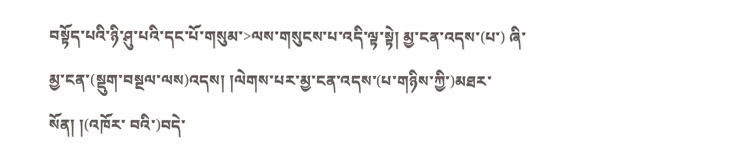བསྟོད་པའི་ཉི་ཤུ་པའི་དང་པོ་གསུམ་>ལས་གསུངས་པ་འདི་ལྟ་སྟེ། མྱ་ངན་འདས་(པ་) ཞི་མྱ་ངན་(སྡུག་བསྔལ་ལས)འདས། །ལེགས་པར་མྱ་ངན་འདས་(པ་གཉིས་ཀྱི་)མཐར་སོན། །(འཁོར་ བའི་)བདེ་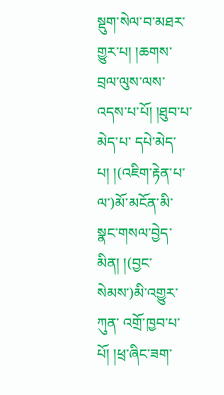སྡུག་སེལ་བ་མཐར་གྱུར་པ། །ཆགས་བྲལ་ལུས་ལས་འདས་པ་པོ། །ཐུབ་པ་མེད་པ་ དཔེ་མེད་པ། །(འཇིག་རྟེན་པ་ལ་)མོ་མངོན་མི་སྣང་གསལ་བྱེད་མིན། །(བྱང་སེམས་)མི་འགྱུར་ཀུན་ འགྲོ་ཁྱབ་པ་པོ། །ཕྲ་ཞིང་ཟག་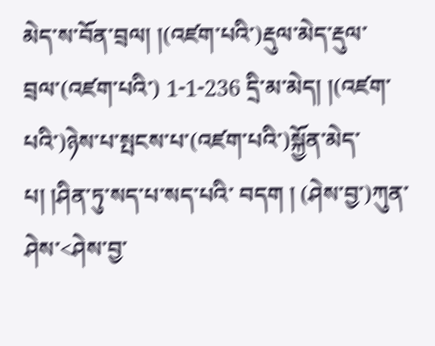མེད་ས་བོན་བྲལ། །(འཛག་པའི་)རྡུལ་མེད་རྡུལ་བྲལ་(འཛག་པའི་) 1-1-236 དྲི་མ་མེད། །(འཛག་པའི་)ཉེས་པ་སྤངས་པ་(འཛག་པའི་)སྐྱོན་མེད་པ། །ཤིན་ཏུ་སད་པ་སད་པའི་ བདག ། (ཤེས་བྱ་)ཀུན་ཤེས་<ཤེས་བྱ་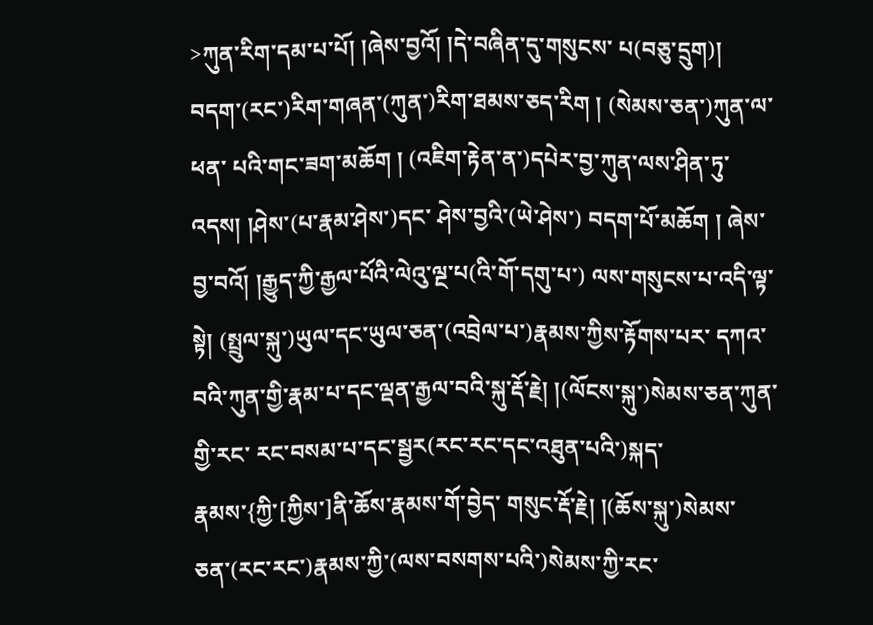>ཀུན་རིག་དམ་པ་པོ། །ཞེས་བྱའོ། །དེ་བཞིན་དུ་གསུངས་ པ(བཅུ་དྲུག)། བདག་(རང་)རིག་གཞན་(ཀུན་)རིག་ཐམས་ཅད་རིག ། (སེམས་ཅན་)ཀུན་ལ་ཕན་ པའི་གང་ཟག་མཆོག ། (འཇིག་རྟེན་ན་)དཔེར་བྱ་ཀུན་ལས་ཤིན་ཏུ་འདས། །ཤེས་(པ་རྣམ་ཤེས་)དང་ ཤེས་བྱའི་(ཡེ་ཤེས་) བདག་པོ་མཆོག ། ཞེས་བྱ་བའོ། །རྒྱུད་ཀྱི་རྒྱལ་པོའི་ལེའུ་ལྔ་པ(འི་གོ་དགུ་པ་) ལས་གསུངས་པ་འདི་ལྟ་སྟེ། (སྤྲུལ་སྐུ་)ཡུལ་དང་ཡུལ་ཅན་(འབྲེལ་པ་)རྣམས་ཀྱིས་རྟོགས་པར་ དཀའ་བའི་ཀུན་གྱི་རྣམ་པ་དང་ལྡན་རྒྱལ་བའི་སྐུ་རྡོ་རྗེ། །(ལོངས་སྐུ་)སེམས་ཅན་ཀུན་གྱི་རང་ རང་བསམ་པ་དང་སྦྱར(རང་རང་དང་འཐུན་པའི་)སྐད་རྣམས་{ཀྱི་[ཀྱིས་]ནི་ཆོས་རྣམས་གོ་བྱེད་ གསུང་རྡོ་རྗེ། །(ཆོས་སྐུ་)སེམས་ཅན་(རང་རང་)རྣམས་ཀྱི་(ལས་བསགས་པའི་)སེམས་ཀྱི་རང་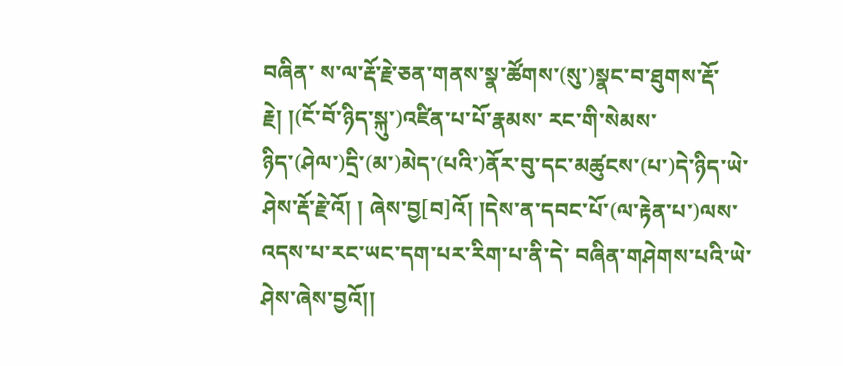བཞིན་ ས་ལ་རྡོ་རྗེ་ཅན་གནས་སྣ་ཚོགས་(སུ་)སྣང་བ་ཐུགས་རྡོ་རྗེ། །(ངོ་བོ་ཉིད་སྐུ་)འཛིན་པ་པོ་རྣམས་ རང་གི་སེམས་ཉིད་(ཤེལ་)དྲི་(མ་)མེད་(པའི་)ནོར་བུ་དང་མཚུངས་(པ་)དེ་ཉིད་ཡེ་ཤེས་རྡོ་རྗེ་འོ། ། ཞེས་བྱ[བ]འོ། །དེས་ན་དབང་པོ་(ལ་རྟེན་པ་)ལས་འདས་པ་རང་ཡང་དག་པར་རིག་པ་ནི་དེ་ བཞིན་གཤེགས་པའི་ཡེ་ཤེས་ཞེས་བྱའོ།།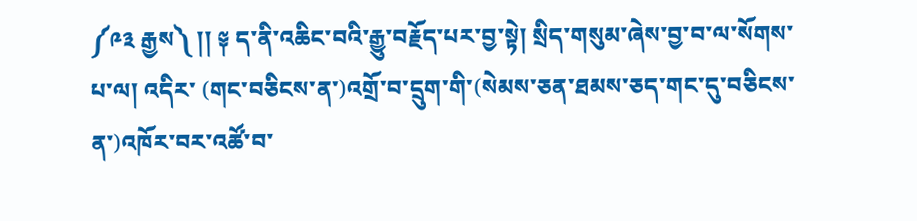༼༩༣ རྒྱས༽ །། ༈ ད་ནི་འཆིང་བའི་རྒྱུ་བརྗོད་པར་བྱ་སྟེ། སྲིད་གསུམ་ཞེས་བྱ་བ་ལ་སོགས་པ་ལ། འདིར་ (གང་བཅིངས་ན་)འགྲོ་བ་དྲུག་གི་(སེམས་ཅན་ཐམས་ཅད་གང་དུ་བཅིངས་ན་)འཁོར་བར་འཚོ་བ་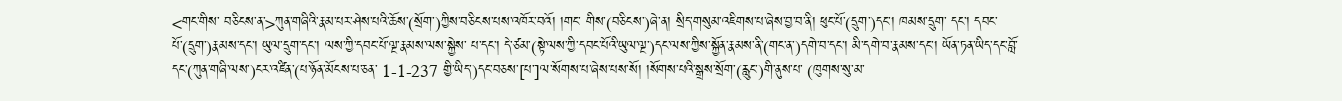<གང་གིས་ བཅིངས་ན་>ཀུན་གཞིའི་རྣམ་པར་ཤེས་པའི་ཆོས་(སྲོག་)ཀྱིས་བཅིངས་པས་འཁོར་བའོ། །གང་ གིས་(བཅིངས་)ཞེ་ན། སྲིད་གསུམ་འཇིགས་པ་ཞེས་བྱ་བ་ནི། ཕུང་པོ་(དྲུག་)དང་། ཁམས་དྲུག་ དང་། དབང་པོ་(དྲུག་)རྣམས་དང་། ཡུལ་དྲུག་དང་། ལས་ཀྱི་དབང་པོ་ལྔ་རྣམས་ལས་སྐྱེས་ པ་དང་། དེ་ཙམ་(སྟེ་ལས་ཀྱི་དབང་པོའི་ཡུལ་ལྔ་)དང་ལས་ཀྱིས་སྐྱོན་རྣམས་ནི་(གང་ན་)དགེ་བ་དང་། མི་དགེ་བ་རྣམས་དང་། ཡོན་ཏན་ཡིད་དང་བློ་དང་(ཀུན་གཞི་ལས་)ངར་འཛིན་(པ་ཉོན་མོངས་པ་ཅན་ 1-1-237 གྱི་ཡིད་)དང་བཅས་[པ་]ལ་སོགས་པ་ཞེས་པས་སོ། །སོགས་པའི་སྒྲས་སྲོག་(རླུང་)གི་ནུས་པ་ (ཁུགས་སུ་མ་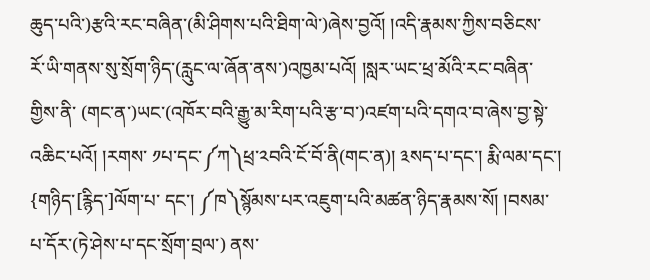ཆུད་པའི་)རྩའི་རང་བཞིན་(མི་ཤིགས་པའི་ཐིག་ལེ་)ཞེས་བྱའོ། །འདི་རྣམས་ཀྱིས་བཅིངས་ རོ་ཡི་གནས་སུ་སྲོག་ཉིད་(རླུང་ལ་ཞོན་ནས་)འཁྱམ་པའོ། །སླར་ཡང་ཕྲ་མོའི་རང་བཞིན་གྱིས་ནི་ (གང་ན་)ཡང་(འཁོར་བའི་རྒྱུ་མ་རིག་པའི་རྩ་བ་)འཛག་པའི་དགའ་བ་ཞེས་བྱ་སྟེ་འཆིང་པའོ། །རགས་ ༡པ་དང་༼ཀ༽ཕྲ་༢བའི་ངོ་བོ་ནི(གང་ན)། ༣སད་པ་དང་། རྨི་ལམ་དང་། {གཉིད་[རྙིད་]ལོག་པ་ དང་། ༼ཁ༽སྙོམས་པར་འཇུག་པའི་མཚན་ཉིད་རྣམས་སོ། །བསམ་པ་དོར་(ཏེ་ཤེས་པ་དང་སྲོག་བྲལ་) ནས་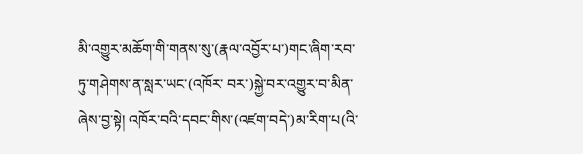མི་འགྱུར་མཆོག་གི་གནས་སུ་(རྣལ་འབྱོར་པ་)གང་ཞིག་རབ་ཏུ་གཤེགས་ན་སླར་ཡང་(འཁོར་ བར་)སྐྱེ་བར་འགྱུར་བ་མིན་ཞེས་བྱ་སྟེ། འཁོར་བའི་དབང་གིས་(འཛག་བདེ་)མ་རིག་པ(འི་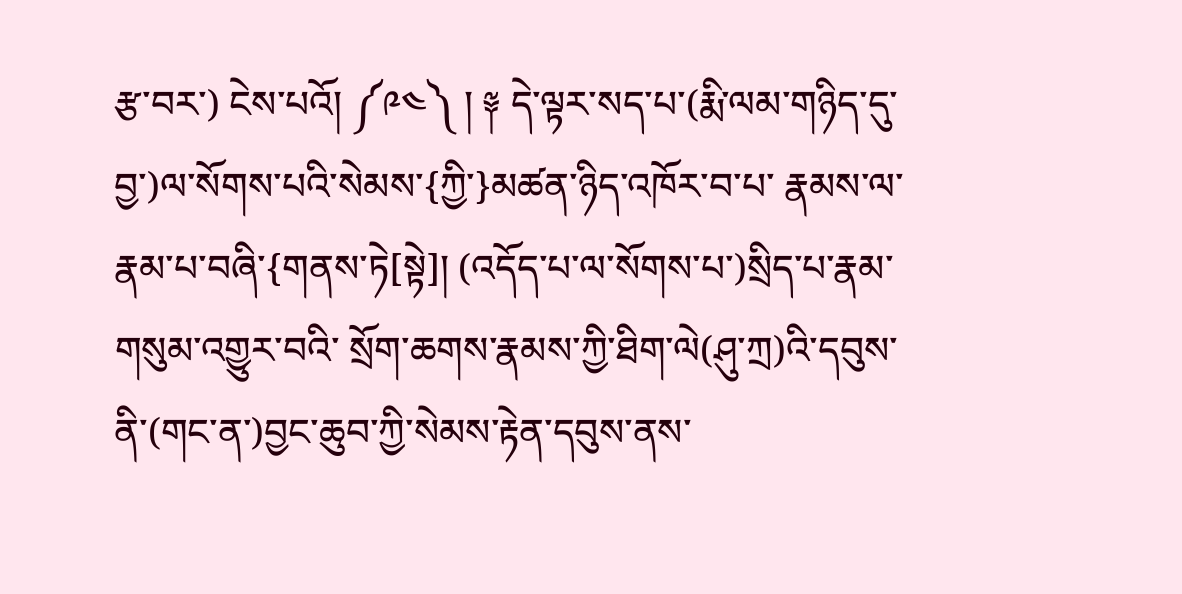རྩ་བར་) ངེས་པའོ། ༼༩༤༽ ། ༈ དེ་ལྟར་སད་པ་(རྨི་ལམ་གཉིད་དུ་བྱ་)ལ་སོགས་པའི་སེམས་{ཀྱི་}མཚན་ཉིད་འཁོར་བ་པ་ རྣམས་ལ་རྣམ་པ་བཞི་{གནས་ཏེ[སྟེ]། (འདོད་པ་ལ་སོགས་པ་)སྲིད་པ་རྣམ་གསུམ་འགྱུར་བའི་ སྲོག་ཆགས་རྣམས་ཀྱི་ཐིག་ལེ(ཤུ་ཀྲ)འི་དབུས་ནི་(གང་ན་)བྱང་ཆུབ་ཀྱི་སེམས་རྟེན་དབུས་ནས་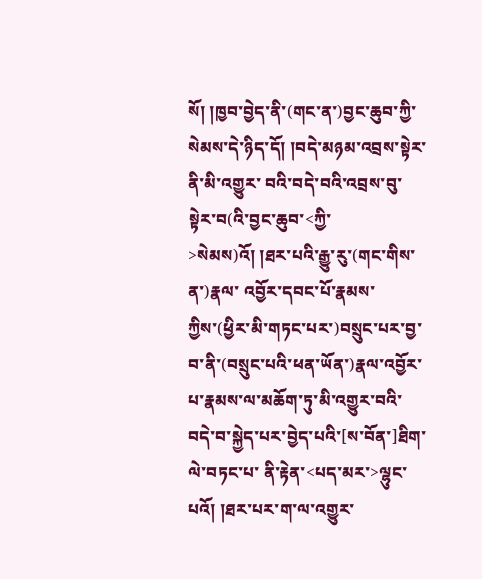སོ། །ཁྱབ་བྱེད་ནི་(གང་ན་)བྱང་ཆུབ་ཀྱི་སེམས་དེ་ཉིད་དོ། །བདེ་མཉམ་འབྲས་སྟེར་ནི་མི་འགྱུར་ བའི་བདེ་བའི་འབྲས་བུ་སྟེར་བ(འི་བྱང་ཆུབ་<ཀྱི་>སེམས)འོ། །ཐར་པའི་རྒྱུ་རུ་(གང་གིས་ན་)རྣལ་ འབྱོར་དབང་པོ་རྣམས་ཀྱིས་(ཕྱིར་མི་གཏང་པར་)བསྲུང་པར་བྱ་བ་ནི་(བསྲུང་པའི་ཕན་ཡོན་)རྣལ་འབྱོར་ པ་རྣམས་ལ་མཆོག་ཏུ་མི་འགྱུར་བའི་བདེ་བ་སྐྱེད་པར་བྱེད་པའི་[ས་བོན་]ཐིག་ལེ་བཏང་པ་ ནི་རྟེན་<པད་མར་>ལྷུང་པའོ། །ཐར་པར་ག་ལ་འགྱུར་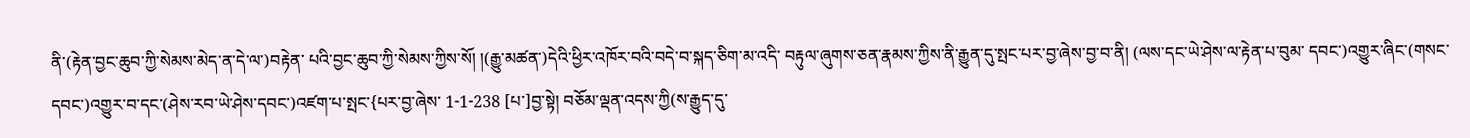ནི་(རྟེན་བྱང་ཆུབ་ཀྱི་སེམས་མེད་ན་དེ་ལ་)བརྟེན་ པའི་བྱང་ཆུབ་ཀྱི་སེམས་ཀྱིས་སོ། །(རྒྱུ་མཚན་)དེའི་ཕྱིར་འཁོར་བའི་བདེ་བ་སྐད་ཅིག་མ་འདི་ བརྟུལ་ཞུགས་ཅན་རྣམས་ཀྱིས་ནི་རྒྱུན་དུ་སྤང་པར་བྱ་ཞེས་བྱ་བ་ནི། (ལས་དང་ཡེ་ཤེས་ལ་རྟེན་པ་བུམ་ དབང་)འགྱུར་ཞིང་(གསང་དབང་)འགྱུར་བ་དང་(ཤེས་རབ་ཡེ་ཤེས་དབང་)འཛག་པ་སྤང་{པར་བྱ་ཞེས་ 1-1-238 [པ་]བྱ་སྟེ། བཅོམ་ལྡན་འདས་ཀྱི(ས་རྒྱུད་དུ་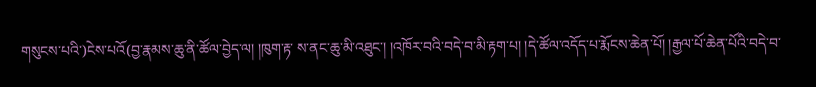གསུངས་པའི་)ངེས་པའོ(བྱ་རྣམས་ཆུ་ནི་ཚོལ་བྱེད་ལ། །ཁུག་རྟ་ ས་ནང་ཆུ་མི་འཐུང་། །འཁོར་བའི་བདེ་བ་མི་རྟག་པ། །དེ་ཚོལ་འདོད་པ་རྨོངས་ཆེན་པོ། །རྒྱལ་པོ་ཆེན་པོའི་བདེ་བ་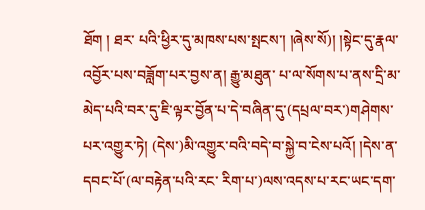ཐོག ། ཐར་ པའི་ཕྱིར་དུ་མཁས་པས་སྤངས་། །ཞེས་སོ)། །སྟེང་དུ་རྣལ་འབྱོར་པས་བཟློག་པར་བྱས་ན། རྒྱུ་མཐུན་ པ་ལ་སོགས་པ་ནས་དྲི་མ་མེད་པའི་བར་དུ་ཇི་ལྟར་བྱོན་པ་དེ་བཞིན་དུ་(དཔྲལ་བར་)གཤེགས་ པར་འགྱུར་ཏེ། (དེས་)མི་འགྱུར་བའི་བདེ་བ་སྐྱེ་བ་ངེས་པའོ། །དེས་ན་དབང་པོ་(ལ་བརྟེན་པའི་རང་ རིག་པ་)ལས་འདས་པ་རང་ཡང་དག་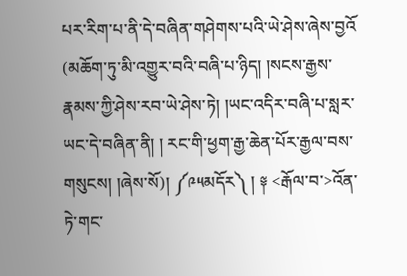པར་རིག་པ་ནི་དེ་བཞིན་གཤེགས་པའི་ཡེ་ཤེས་ཞེས་བྱའོ (མཆོག་ཏུ་མི་འགྱུར་བའི་བཞི་པ་ཉིད། །སངས་རྒྱས་རྣམས་ཀྱི་ཤེས་རབ་ཡེ་ཤེས་ཏེ། །ཡང་འདིར་བཞི་པ་སླར་ཡང་དེ་བཞིན་ནི། ། རང་གི་ཕྱག་རྒྱ་ཆེན་པོར་རྒྱལ་བས་གསུངས། །ཞེས་སོ)། ༼༩༥མདོར༽ ། ༈ <རྒོལ་བ་>འོན་ཏེ་གང་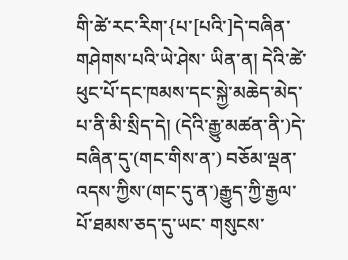གི་ཚེ་རང་རིག་{པ་[པའི་]དེ་བཞིན་གཤེགས་པའི་ཡེ་ཤེས་ ཡིན་ན། དེའི་ཚེ་ཕུང་པོ་དང་ཁམས་དང་སྐྱེ་མཆེད་མེད་པ་ནི་མི་སྲིད་དེ། (དེའི་རྒྱུ་མཚན་ནི་)དེ་ བཞིན་དུ་(གང་གིས་ན་) བཅོམ་ལྡན་འདས་ཀྱིས་(གང་དུ་ན་)རྒྱུད་ཀྱི་རྒྱལ་པོ་ཐམས་ཅད་དུ་ཡང་ གསུངས་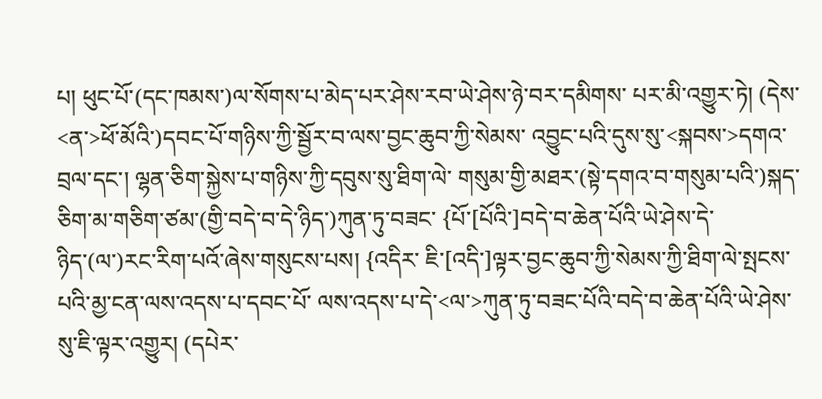པ། ཕུང་པོ་(དང་ཁམས་)ལ་སོགས་པ་མེད་པར་ཤེས་རབ་ཡེ་ཤེས་ཉེ་བར་དམིགས་ པར་མི་འགྱུར་ཏེ། (དེས་<ན་>ཕོ་མོའི་)དབང་པོ་གཉིས་ཀྱི་སྦྱོར་བ་ལས་བྱང་ཆུབ་ཀྱི་སེམས་ འབྱུང་པའི་དུས་སུ་<སྐབས་>དགའ་བྲལ་དང་། ལྷན་ཅིག་སྐྱེས་པ་གཉིས་ཀྱི་དབུས་སུ་ཐིག་ལེ་ གསུམ་གྱི་མཐར་(སྟེ་དགའ་བ་གསུམ་པའི་)སྐད་ཅིག་མ་གཅིག་ཙམ་(གྱི་བདེ་བ་དེ་ཉིད་)ཀུན་ཏུ་བཟང་ {པོ་[པོའི་]བདེ་བ་ཆེན་པོའི་ཡེ་ཤེས་དེ་ཉིད་(ལ་)རང་རིག་པའོ་ཞེས་གསུངས་པས། {འདིར་ ཇི་[འདི་]ལྟར་བྱང་ཆུབ་ཀྱི་སེམས་ཀྱི་ཐིག་ལེ་སྤངས་པའི་མྱ་ངན་ལས་འདས་པ་དབང་པོ་ ལས་འདས་པ་དེ་<ལ་>ཀུན་ཏུ་བཟང་པོའི་བདེ་བ་ཆེན་པོའི་ཡེ་ཤེས་སུ་ཇི་ལྟར་འགྱུར། (དཔེར་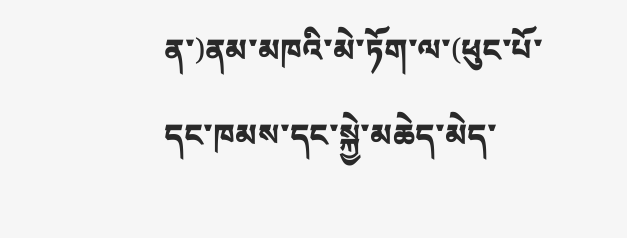ན་)ནམ་མཁའི་མེ་ཏོག་ལ་(ཕུང་པོ་དང་ཁམས་དང་སྐྱེ་མཆེད་མེད་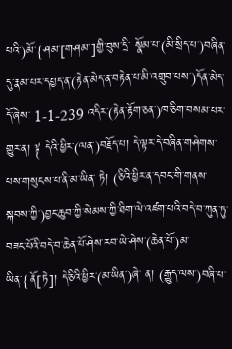པའི་)མོ་{ཤམ་[གཤམ་]གྱི་བུས་དྲི་ སྣོམ་པ་(མི་སྲིད་པ་)བཞིན་དུ་རྣམ་པར་དཔྱད་ན་(རྟེན་མེད་ན་བརྟེན་པ་མི་འགྲུབ་པས་)དོན་མེད་དོ་ཞེས་ 1-1-239 འདིར་(རྟེན་རྟོག་ཅན་)ཁ་ཅིག་བསམ་པར་གྱུར་ན། ༈ དེའི་ཕྱིར་(ལན་)བརྗོད་པ། དེ་ལྟར་དེ་བཞིན་གཤེགས་པས་གསུངས་པ་ནི་མ་ཡིན་ ཏེ། (ཅིའི་ཕྱིར་ན་དབང་གི་གནས་སྐབས་ཀྱི་)བྱང་ཆུབ་ཀྱི་སེམས་ཀྱི་ཐིག་ལེ་འཛག་པའི་བདེ་བ་ཀུན་ཏུ་ བཟང་པོའི་བདེ་བ་ཆེན་པོ་ཤེས་རབ་ཡེ་ཤེས་(ཆེན་པོ་)མ་ཡིན་{ནོ[ཏེ]། དེ་ཅིའི་ཕྱིར་(མ་ཡིན་)ཞེ་ ན། (རྒྱུད་ལས་)བཞི་པ་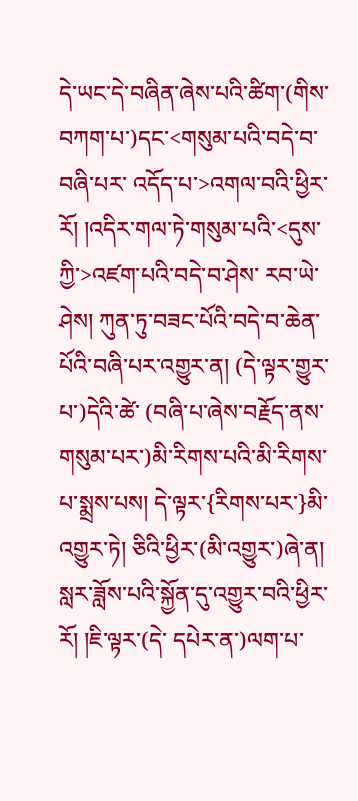དེ་ཡང་དེ་བཞིན་ཞེས་པའི་ཚིག་(གིས་བཀག་པ་)དང་<གསུམ་པའི་བདེ་བ་བཞི་པར་ འདོད་པ་>འགལ་བའི་ཕྱིར་རོ། །འདིར་གལ་ཏེ་གསུམ་པའི་<དུས་ཀྱི་>འཛག་པའི་བདེ་བ་ཤེས་ རབ་ཡེ་ཤེས། ཀུན་ཏུ་བཟང་པོའི་བདེ་བ་ཆེན་པོའི་བཞི་པར་འགྱུར་ན། (དེ་ལྟར་གྱུར་པ་)དེའི་ཚེ་ (བཞི་པ་ཞེས་བརྗོད་ནས་གསུམ་པར་)མི་རིགས་པའི་མི་རིགས་པ་སྨྲས་པས། དེ་ལྟར་{རིགས་པར་}མི་ འགྱུར་ཏེ། ཅིའི་ཕྱིར་(མི་འགྱུར་)ཞེ་ན། སླར་ཟློས་པའི་སྐྱོན་དུ་འགྱུར་བའི་ཕྱིར་རོ། །ཇི་ལྟར་(དེ་ དཔེར་ན་)ལག་པ་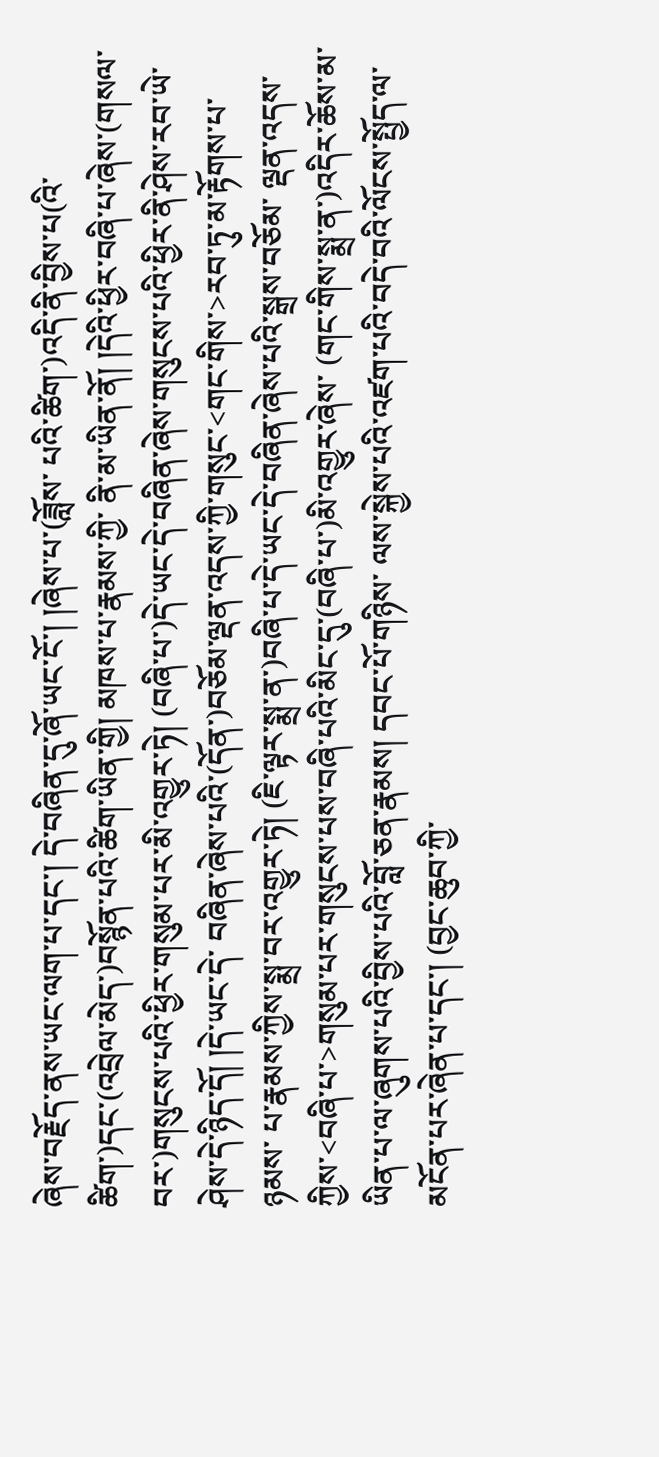ཞེས་བརྗོད་ནས་ཡང་ལག་པ་དང་། དེ་བཞིན་དུ་ཞོ་ཡང་ངོ་། །ཞེས་པ་(ཟློས་ པའི་ཚིག་)འདི་ནི་བྱིས་པ(འི་ཚིག་)དང་(འབྲེལ་མེད་)བསྙོན་པའི་ཚིག་ཡིན་གྱི། མཁས་པ་རྣམས་ཀྱི་ ནི་མ་ཡིན་ནོ། །དེའི་ཕྱིར་བཞི་པ་ཞེས་(གསལ་བར་)གསུངས་པའི་ཕྱིར་གསུམ་པར་མི་འགྱུར་ཏེ། (བཞི་པ་)དེ་ཡང་དེ་བཞིན་ཞེས་གསུངས་པའི་ཕྱིར་ནི་ཤེས་རབ་ཡེ་ཤེས་དེ་ཉིད་དོ། །དེ་ཡང་དེ་ བཞིན་ཞེས་པའི་(དོན་)བཅོམ་ལྡན་འདས་ཀྱི་གསུང་<གང་གིས་>རབ་ཏུ་མ་རྟོགས་པ་ཉམས་ པ་རྣམས་ཀྱིས་སྨྲ་བར་འགྱུར་ཏེ། (ཇི་ལྟར་སྨྲ་ན་)བཞི་པ་དེ་ཡང་དེ་བཞིན་ཞེས་པའི་སྒྲས་བཅོམ་ ལྡན་འདས་ཀྱིས་<བཞི་པ་>གསུམ་པར་གསུངས་པས་བཞི་པའི་མིང་དུ་(བཞི་པ་)མི་འགྱུར་ཞེས་ (གང་གིས་སྨྲ་ན་)འདིར་ཆོས་མ་ཡིན་པ་ལ་ཞུགས་པའི་བྱིས་པའི་བློ་ཅན་རྣམས། དབང་པོ་གཉིས་ ལས་སྐྱེས་པའི་འཛག་པའི་བདེ་བའི་ལོངས་སྤྱོད་ལ་མངོན་པར་ཞེན་པ་དང་། (བྱང་ཆུབ་ཀྱི་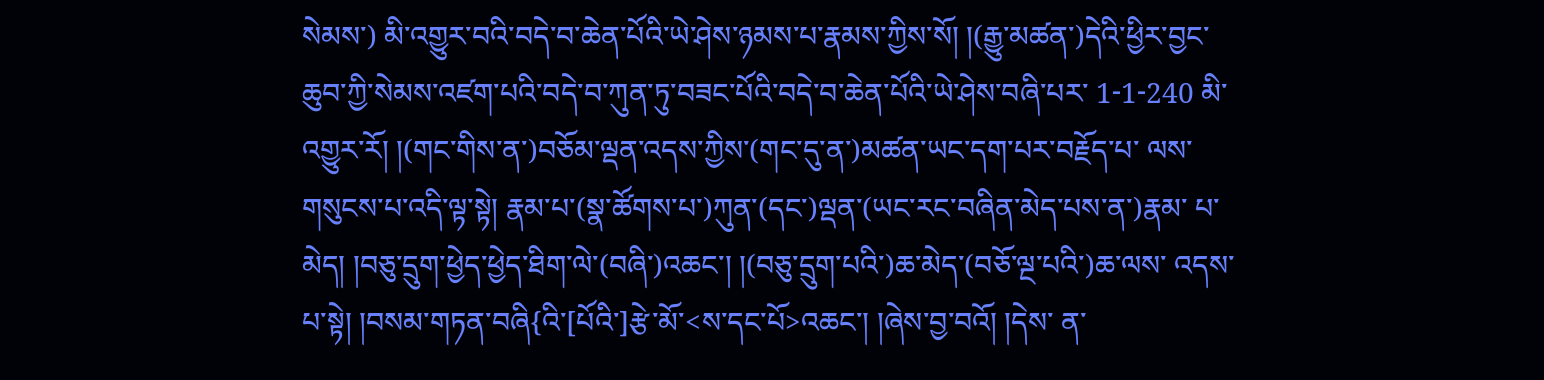སེམས་) མི་འགྱུར་བའི་བདེ་བ་ཆེན་པོའི་ཡེ་ཤེས་ཉམས་པ་རྣམས་ཀྱིས་སོ། །(རྒྱུ་མཚན་)དེའི་ཕྱིར་བྱང་ ཆུབ་ཀྱི་སེམས་འཛག་པའི་བདེ་བ་ཀུན་ཏུ་བཟང་པོའི་བདེ་བ་ཆེན་པོའི་ཡེ་ཤེས་བཞི་པར་ 1-1-240 མི་འགྱུར་རོ། །(གང་གིས་ན་)བཅོམ་ལྡན་འདས་ཀྱིས་(གང་དུ་ན་)མཚན་ཡང་དག་པར་བརྗོད་པ་ ལས་གསུངས་པ་འདི་ལྟ་སྟེ། རྣམ་པ་(སྣ་ཚོགས་པ་)ཀུན་(དང་)ལྡན་(ཡང་རང་བཞིན་མེད་པས་ན་)རྣམ་ པ་མེད། །བཅུ་དྲུག་ཕྱེད་ཕྱེད་ཐིག་ལེ་(བཞི་)འཆང་། །(བཅུ་དྲུག་པའི་)ཆ་མེད་(བཅོ་ལྔ་པའི་)ཆ་ལས་ འདས་པ་སྟེ། །བསམ་གཏན་བཞི{འི་[པོའི་]རྩེ་མོ་<ས་དང་པོ>འཆང་། །ཞེས་བྱ་བའོ། །དེས་ ན་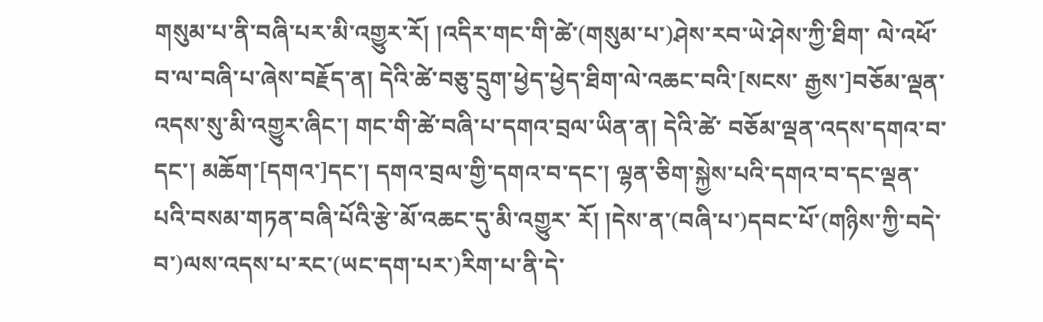གསུམ་པ་ནི་བཞི་པར་མི་འགྱུར་རོ། །འདིར་གང་གི་ཚེ་(གསུམ་པ་)ཤེས་རབ་ཡེ་ཤེས་ཀྱི་ཐིག་ ལེ་འཕོ་བ་ལ་བཞི་པ་ཞེས་བརྗོད་ན། དེའི་ཚེ་བཅུ་དྲུག་ཕྱེད་ཕྱེད་ཐིག་ལེ་འཆང་བའི་[སངས་ རྒྱས་]བཅོམ་ལྡན་འདས་སུ་མི་འགྱུར་ཞིང་། གང་གི་ཚེ་བཞི་པ་དགའ་བྲལ་ཡིན་ན། དེའི་ཚེ་ བཅོམ་ལྡན་འདས་དགའ་བ་དང་། མཆོག་[དགའ་]དང་། དགའ་བྲལ་གྱི་དགའ་བ་དང་། ལྷན་ཅིག་སྐྱེས་པའི་དགའ་བ་དང་ལྡན་པའི་བསམ་གཏན་བཞི་པོའི་རྩེ་མོ་འཆང་དུ་མི་འགྱུར་ རོ། །དེས་ན་(བཞི་པ་)དབང་པོ་(གཉིས་ཀྱི་བདེ་བ་)ལས་འདས་པ་རང་(ཡང་དག་པར་)རིག་པ་ནི་དེ་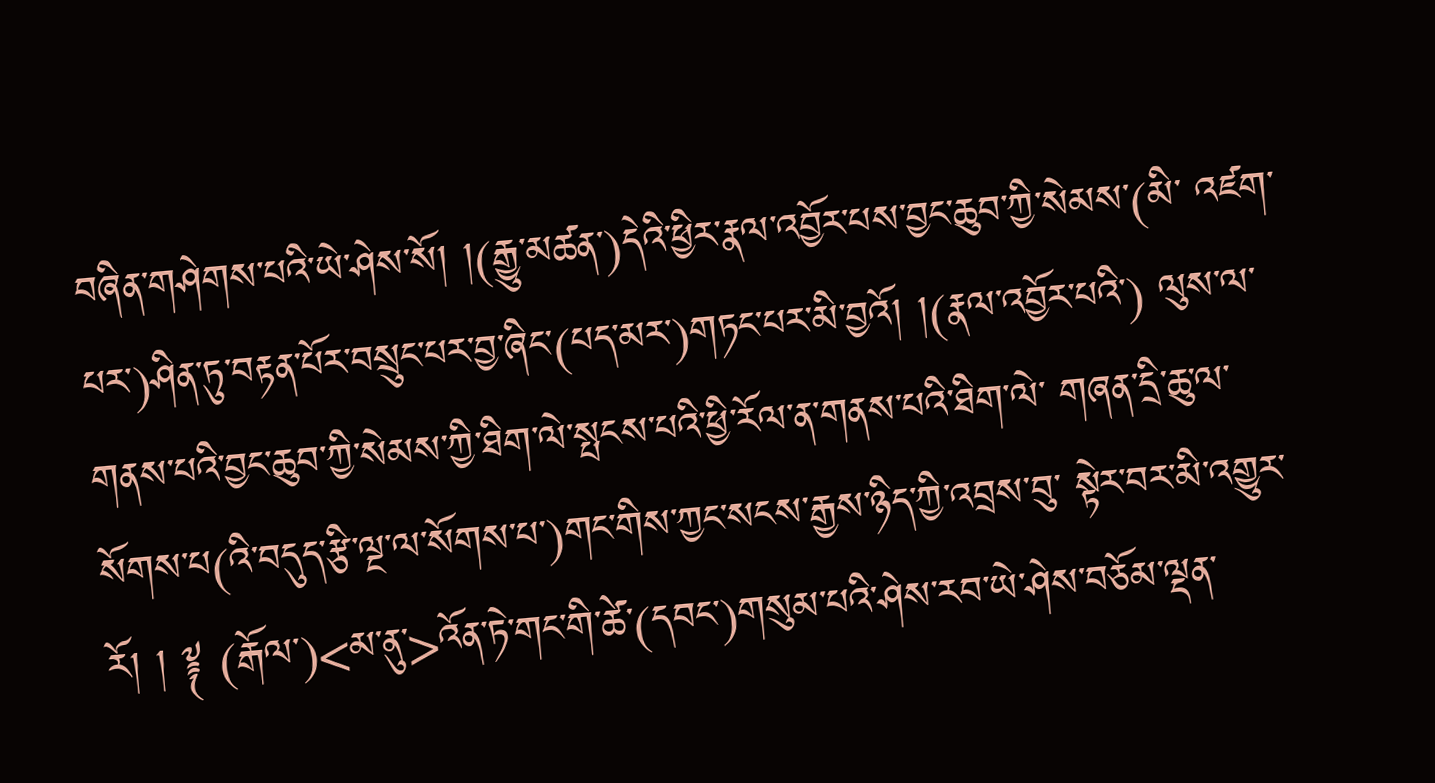བཞིན་གཤེགས་པའི་ཡེ་ཤེས་སོ། །(རྒྱུ་མཚན་)དེའི་ཕྱིར་རྣལ་འབྱོར་པས་བྱང་ཆུབ་ཀྱི་སེམས་(མི་ འཛག་པར་)ཤིན་ཏུ་བརྟན་པོར་བསྲུང་པར་བྱ་ཞིང་(པད་མར་)གཏང་པར་མི་བྱའོ། །(རྣལ་འབྱོར་པའི་) ལུས་ལ་གནས་པའི་བྱང་ཆུབ་ཀྱི་སེམས་ཀྱི་ཐིག་ལེ་སྤངས་པའི་ཕྱི་རོལ་ན་གནས་པའི་ཐིག་ལེ་ གཞན་དྲི་ཆུ་ལ་སོགས་པ(འི་བདུད་རྩི་ལྔ་ལ་སོགས་པ་)གང་གིས་ཀྱང་སངས་རྒྱས་ཉིད་ཀྱི་འབྲས་བུ་ སྟེར་བར་མི་འགྱུར་རོ། ། ༈ (རྒོལ་)<མ་ནུ་>འོན་ཏེ་གང་གི་ཚེ་(དབང་)གསུམ་པའི་ཤེས་རབ་ཡེ་ཤེས་བཅོམ་ལྡན་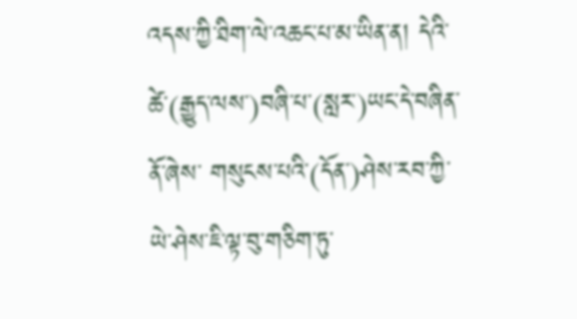འདས་ཀྱི་ཐིག་ལེ་འཆང་པ་མ་ཡིན་ན། དེའི་ཚེ་(རྒྱུད་ལས་)བཞི་པ་(སླར་)ཡང་དེ་བཞིན་ནོ་ཞེས་ གསུངས་པའི་(དོན་)ཤེས་རབ་ཀྱི་ཡེ་ཤེས་ཇི་ལྟ་བུ་གཅིག་ཏུ་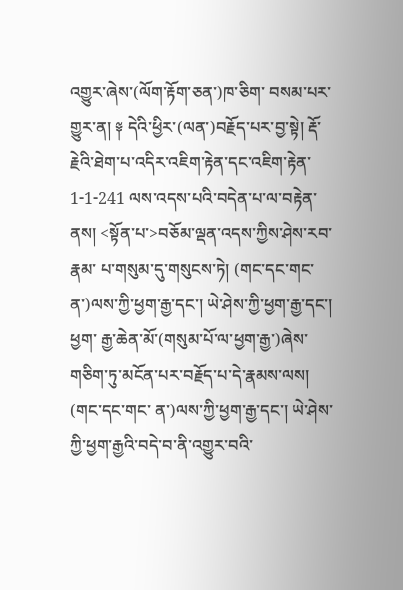འགྱུར་ཞེས་(ལོག་རྟོག་ཅན་)ཁ་ཅིག་ བསམ་པར་གྱུར་ན། ༈ དེའི་ཕྱིར་(ལན་)བརྗོད་པར་བྱ་སྟེ། རྡོ་རྗེའི་ཐེག་པ་འདིར་འཇིག་རྟེན་དང་འཇིག་རྟེན་ 1-1-241 ལས་འདས་པའི་བདེན་པ་ལ་བརྟེན་ནས། <སྟོན་པ་>བཅོམ་ལྡན་འདས་ཀྱིས་ཤེས་རབ་རྣམ་ པ་གསུམ་དུ་གསུངས་ཏེ། (གང་དང་གང་ན་)ལས་ཀྱི་ཕྱག་རྒྱ་དང་། ཡེ་ཤེས་ཀྱི་ཕྱག་རྒྱ་དང་། ཕྱག་ རྒྱ་ཆེན་མོ་(གསུམ་པོ་ལ་ཕྱག་རྒྱ་)ཞེས་གཅིག་ཏུ་མངོན་པར་བརྗོད་པ་དེ་རྣམས་ལས། (གང་དང་གང་ ན་)ལས་ཀྱི་ཕྱག་རྒྱ་དང་། ཡེ་ཤེས་ཀྱི་ཕྱག་རྒྱའི་བདེ་བ་ནི་འགྱུར་བའི་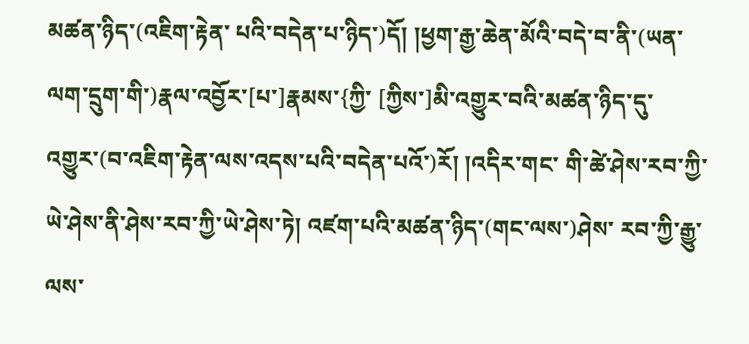མཚན་ཉིད་(འཇིག་རྟེན་ པའི་བདེན་པ་ཉིད་)དོ། །ཕྱག་རྒྱ་ཆེན་མོའི་བདེ་བ་ནི་(ཡན་ལག་དྲུག་གི་)རྣལ་འབྱོར་[པ་]རྣམས་{ཀྱི་ [ཀྱིས་]མི་འགྱུར་བའི་མཚན་ཉིད་དུ་འགྱུར་(བ་འཇིག་རྟེན་ལས་འདས་པའི་བདེན་པའོ་)རོ། །འདིར་གང་ གི་ཚེ་ཤེས་རབ་ཀྱི་ཡེ་ཤེས་ནི་ཤེས་རབ་ཀྱི་ཡེ་ཤེས་ཏེ། འཛག་པའི་མཚན་ཉིད་(གང་ལས་)ཤེས་ རབ་ཀྱི་རྒྱུ་ལས་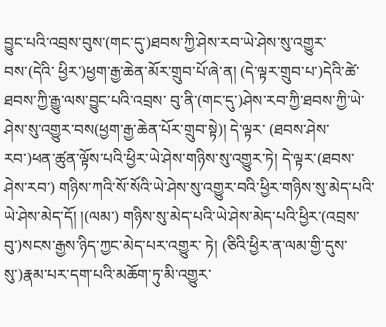བྱུང་པའི་འབྲས་བུས་(གང་དུ་)ཐབས་ཀྱི་ཤེས་རབ་ཡེ་ཤེས་སུ་འགྱུར་བས་(དེའི་ ཕྱིར་)ཕྱག་རྒྱ་ཆེན་མོར་གྲུབ་པོ་ཞེ་ན། (དེ་ལྟར་གྲུབ་པ་)དེའི་ཚེ་ཐབས་ཀྱི་རྒྱུ་ལས་བྱུང་པའི་འབྲས་ བུ་ནི་(གང་དུ་)ཤེས་རབ་ཀྱི་ཐབས་ཀྱི་ཡེ་ཤེས་སུ་འགྱུར་བས(ཕྱག་རྒྱ་ཆེན་པོར་གྲུབ་སྟེ)། དེ་ལྟར་ (ཐབས་ཤེས་རབ་)ཕན་ཚུན་ལྟོས་པའི་ཕྱིར་ཡེ་ཤེས་གཉིས་སུ་འགྱུར་ཏེ། དེ་ལྟར་(ཐབས་ཤེས་རབ་) གཉིས་ཀའི་སོ་སོའི་ཡེ་ཤེས་སུ་འགྱུར་བའི་ཕྱིར་གཉིས་སུ་མེད་པའི་ཡེ་ཤེས་མེད་དོ། །(ལམ་) གཉིས་སུ་མེད་པའི་ཡེ་ཤེས་མེད་པའི་ཕྱིར་(འབྲས་བུ་)སངས་རྒྱས་ཉིད་ཀྱང་མེད་པར་འགྱུར་ ཏེ། (ཅིའི་ཕྱིར་ན་ལམ་གྱི་དུས་སུ་)རྣམ་པར་དག་པའི་མཆོག་ཏུ་མི་འགྱུར་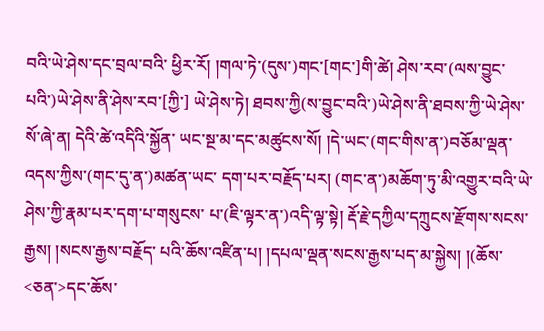བའི་ཡེ་ཤེས་དང་བྲལ་བའི་ ཕྱིར་རོ། །གལ་ཏེ་(དུས་)གང་[གང་]གི་ཚེ། ཤེས་རབ་(ལས་བྱུང་པའི་)ཡེ་ཤེས་ནི་ཤེས་རབ་[ཀྱི་] ཡེ་ཤེས་ཏེ། ཐབས་ཀྱི(ས་བྱུང་བའི་)ཡེ་ཤེས་ནི་ཐབས་ཀྱི་ཡེ་ཤེས་སོ་ཞེ་ན། དེའི་ཚེ་འདིའི་སྐྱོན་ ཡང་སྔ་མ་དང་མཚུངས་སོ། །དེ་ཡང་(གང་གིས་ན་)བཅོམ་ལྡན་འདས་ཀྱིས་(གང་དུ་ན་)མཚན་ཡང་ དག་པར་བརྗོད་པར། (གང་ན་)མཆོག་ཏུ་མི་འགྱུར་བའི་ཡེ་ཤེས་ཀྱི་རྣམ་པར་དག་པ་གསུངས་ པ་(ཇི་ལྟར་ན་)འདི་ལྟ་སྟེ། རྡོ་རྗེ་དཀྱིལ་དཀྲུངས་རྫོགས་སངས་རྒྱས། །སངས་རྒྱས་བརྗོད་ པའི་ཆོས་འཛིན་པ། །དཔལ་ལྡན་སངས་རྒྱས་པད་མ་སྐྱེས། །(ཆོས་<ཅན་>དང་ཆོས་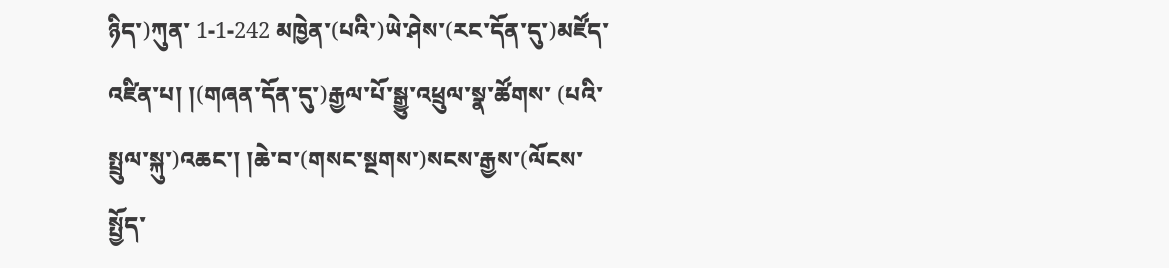ཉིད་)ཀུན་ 1-1-242 མཁྱེན་(པའི་)ཡེ་ཤེས་(རང་དོན་དུ་)མཛོད་འཛིན་པ། །(གཞན་དོན་དུ་)རྒྱལ་པོ་སྒྱུ་འཕྲུལ་སྣ་ཚོགས་ (པའི་སྤྲུལ་སྐུ་)འཆང་། །ཆེ་བ་(གསང་སྔགས་)སངས་རྒྱས་(ལོངས་སྤྱོད་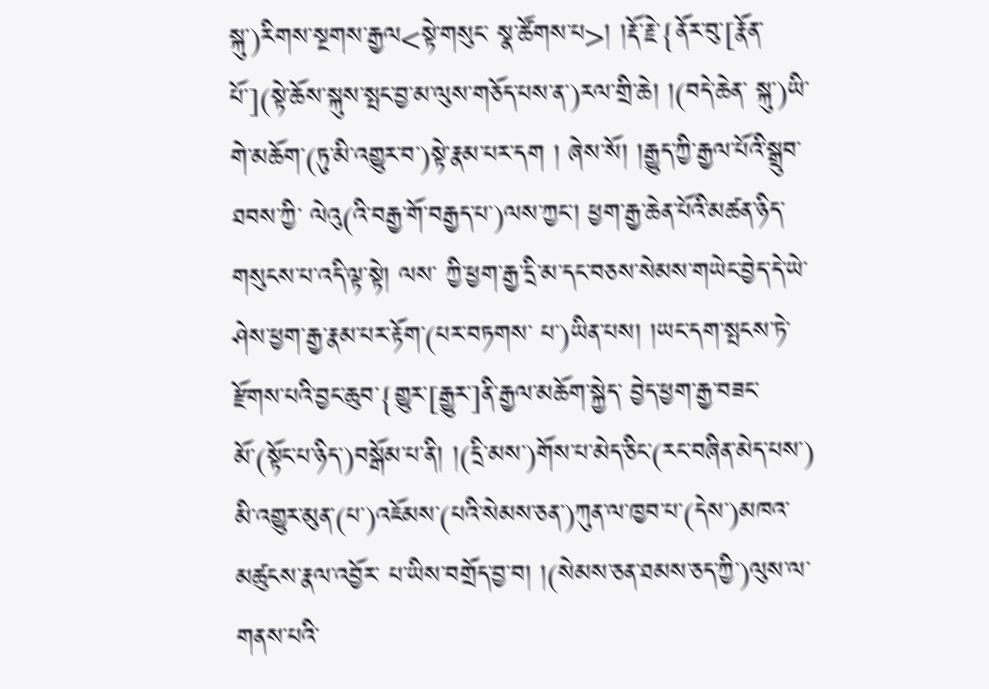སྐུ་)རིགས་སྔགས་རྒྱལ<སྟེ་གསུང་ སྣ་ཚོགས་པ>། །རྡོ་རྗེ་{ནོར་བུ་[རྣོན་པོ་](སྟེ་ཆོས་སྐུས་སྤང་བྱ་མ་ལུས་གཅོད་པས་ན་)རལ་གྲི་ཆེ། །(བདེ་ཆེན་ སྐུ་)ཡི་གེ་མཆོག་(ཏུ་མི་འགྱུར་བ་)སྟེ་རྣམ་པར་དག ། ཞེས་སོ། །རྒྱུད་ཀྱི་རྒྱལ་པོའི་སྒྲུབ་ཐབས་ཀྱི་ ལེའུ(འི་བརྒྱ་གོ་བརྒྱད་པ་)ལས་ཀྱང་། ཕྱག་རྒྱ་ཆེན་པོའི་མཚན་ཉིད་གསུངས་པ་འདི་ལྟ་སྟེ། ལས་ ཀྱི་ཕྱག་རྒྱ་དྲི་མ་དང་བཅས་སེམས་གཡེང་བྱེད་དེ་ཡེ་ཤེས་ཕྱག་རྒྱ་རྣམ་པར་རྟོག་(པར་བཏགས་ པ་)ཡིན་པས། །ཡང་དག་སྤངས་ཏེ་རྫོགས་པའི་བྱང་ཆུབ་{གྱུར་[རྒྱུར་]ནི་རྒྱལ་མཆོག་སྐྱེད་ བྱེད་ཕྱག་རྒྱ་བཟང་མོ་(སྟོང་པ་ཉིད་)བསྒོམ་པ་ནི། །(དྲི་མས་)གོས་པ་མེད་ཅིང་(རང་བཞིན་མེད་པས་) མི་འགྱུར་མུན་(པ་)འཇོམས་(པའི་སེམས་ཅན་)ཀུན་ལ་ཁྱབ་པ་(དེས་)མཁའ་མཚུངས་རྣལ་འབྱོར་ པ་ཡིས་བགྲོད་བྱ་བ། །(སེམས་ཅན་ཐམས་ཅད་ཀྱི་)ལུས་ལ་གནས་པའི་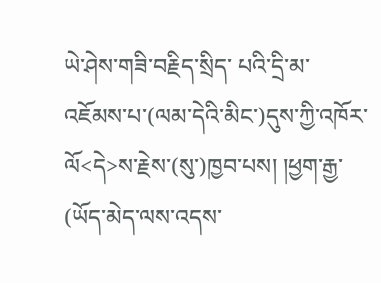ཡེ་ཤེས་གཟི་བརྗིད་སྲིད་ པའི་དྲི་མ་འཇོམས་པ་(ལམ་དེའི་མིང་)དུས་ཀྱི་འཁོར་ལོ<དེ>ས་རྗེས་(སུ་)ཁྱབ་པས། །ཕྱག་རྒྱ་ (ཡོད་མེད་ལས་འདས་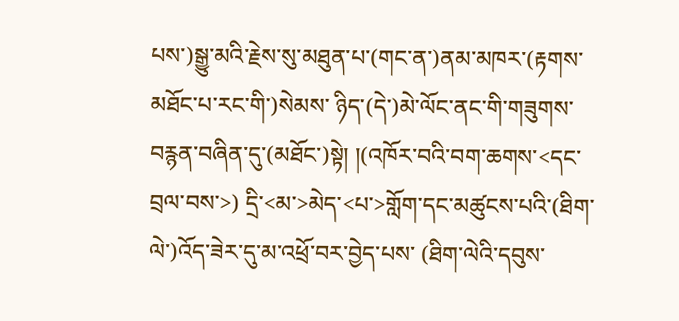པས་)སྒྱུ་མའི་རྗེས་སུ་མཐུན་པ་(གང་ན་)ནམ་མཁར་(རྟགས་མཐོང་པ་རང་གི་)སེམས་ ཉིད་(དེ་)མེ་ལོང་ནང་གི་གཟུགས་བརྙན་བཞིན་དུ་(མཐོང་)སྟེ། །(འཁོར་བའི་བག་ཆགས་<དང་བྲལ་བས་>) དྲི་<མ་>མེད་<པ་>གློག་དང་མཚུངས་པའི་(ཐིག་ལེ་)འོད་ཟེར་དུ་མ་འཕྲོ་བར་བྱེད་པས་ (ཐིག་ལེའི་དབུས་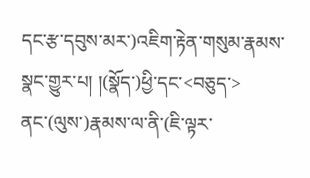དང་རྩ་དབུས་མར་)འཇིག་རྟེན་གསུམ་རྣམས་སྣང་གྱུར་པ། །(སྣོད་)ཕྱི་དང་<བཅུད་> ནང་(ལུས་)རྣམས་ལ་ནི་(ཇི་ལྟར་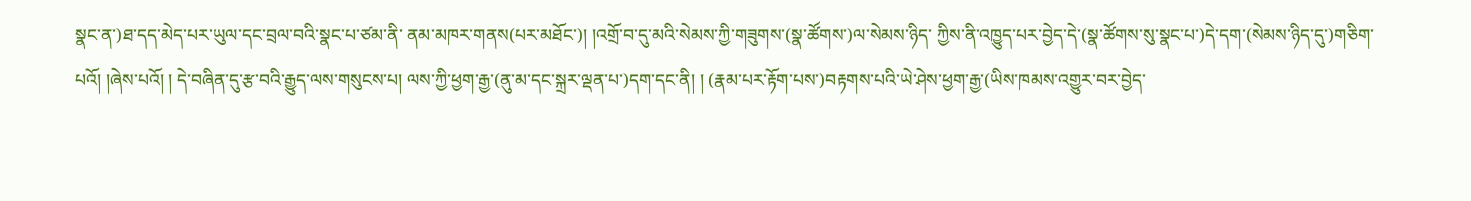སྣང་ན་)ཐ་དད་མེད་པར་ཡུལ་དང་བྲལ་བའི་སྣང་པ་ཙམ་ནི་ ནམ་མཁར་གནས(པར་མཐོང་)། །འགྲོ་བ་དུ་མའི་སེམས་ཀྱི་གཟུགས་(སྣ་ཚོགས་)ལ་སེམས་ཉིད་ ཀྱིས་ནི་འཁྱུད་པར་བྱེད་དེ་(སྣ་ཚོགས་སུ་སྣང་པ་)དེ་དག་(སེམས་ཉིད་དུ་)གཅིག་པའོ། །ཞེས་པའོ། ། དེ་བཞིན་དུ་རྩ་བའི་རྒྱུད་ལས་གསུངས་པ། ལས་ཀྱི་ཕྱག་རྒྱ་(ནུ་མ་དང་སྐྲར་ལྡན་པ་)དག་དང་ནི། ། (རྣམ་པར་རྟོག་པས་)བརྟགས་པའི་ཡེ་ཤེས་ཕྱག་རྒྱ་(ཡིས་ཁམས་འགྱུར་བར་བྱེད་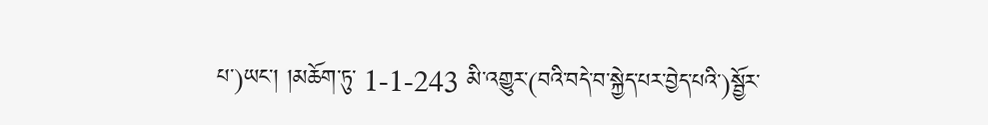པ་)ཡང་། །མཆོག་ཏུ་ 1-1-243 མི་འགྱུར་(བའི་བདེ་བ་སྐྱེད་པར་བྱེད་པའི་)སྦྱོར་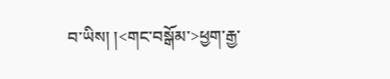བ་ཡིས། །<གང་བསྒོམ་>ཕྱག་རྒྱ་